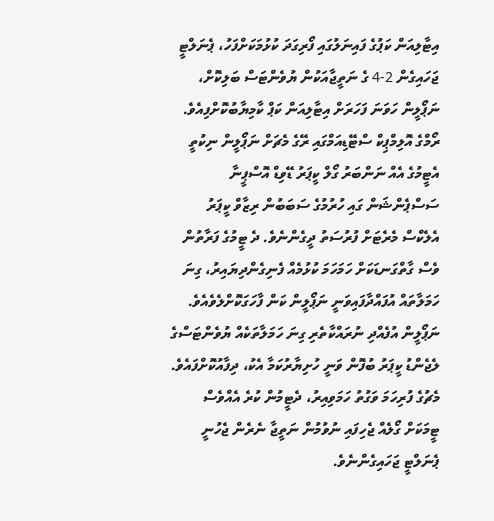އިޓާލިއަން ކަޕުގެ ފައިނަލުގައި ފޯރިގަދަ ކުޅުމަކަށްފަހު، ޕެނަލްޓީ ޖަހައިގެން 2-4 ގެ ނަތީޖާއަކުން ޔުވެންޓަސް ބަލިކޮށް، ނަޕޯލީން ހަވަނަ ފަހަރަށް އިޓާލިއަން ކަޕް ކާމިޔާބުކޮށްފިއެވެ.
ރޯމްގެ އޮލިމްޕިކް ސްޓޭޑިއަމްގައި ރޭގެ މެޗަށް ނަޕޯލީން ނިކުތީ އެޓީމުގެ އެއް ނަންބަރު ގޯލް ކީޕަރު ޑޭވިޑް އޮސްޕީނާ ސަސްޕެންޝަން ގައި ހުރުމުގެ ސަބަބުން ރިޒާވް ކީޕަރު އެލެކްސް މެރެޓަށް ފުރުސަތު ދީގެންނެވެ. ދެ ޓީމުގެ ފަރާތުން ވެސް ގާތްގަނޑަކަށް ހަމަހަމަ ކުޅުމެއް ފެނިގެންދިޔައިރު، ގިނަ ހަމަލާތައް އުފައްދާފައިވަނީ ނަޕޯލީން ކަން ފާހަގަކޮށްލެވެއެވެ. ނަޕޯލީން އުފެއްދި ނުރައްކާތެރި ގިނަ ހަމަލާތަކެއް ޔުވެންޓަސްގެ ލެޖެންޑު ކީޕަރު ބުފޮން ވަނީ ހުށިޔާރުކަމާ އެކު، ދިފާއުކޮށްފައެވެ. މެޗުގެ ފުރިހަމަ ވަގުތު ހަމަވިއިރު، ދެޓީމުން ކުރެ އެއްވެސް ޓީމަކަށް ގޯލެއް ޖެހިފައި ނުވުމުން ނަތީޖާ ނެރެން ޖެހުނީ ޕެނަލްޓީ ޖަހައިގެންނެވެ.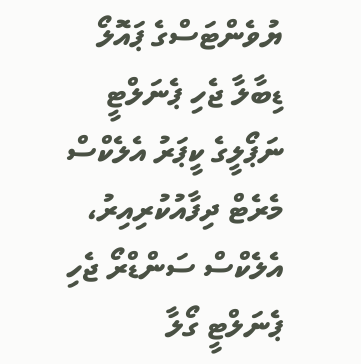ޔުވެންޓަސްގެ ޕައޮލޯ ޑިބާލާ ޖެހި ޕެނަލްޓީ ނަޕޯލީގެ ކީޕަރު އެލެކްސް މެރެޓް ދިފާއުކުރިއިރު، އެލެކްސް ސަންޑްރޯ ޖެހި ޕެނަލްޓީ ގޯލާ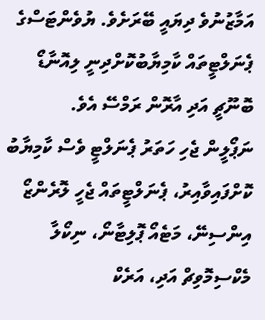އަމާޒުނުވެ ދިޔައީ ބޭރަށެވެ. ޔުވެންޓަސްގެ ޕެނަލްޓީތައް ކާމިޔާބުކޮށްދިނީ ލިއޮނާޑޯ ބޮނޫޗީ އަދި އާރޮން ރަމްސޭ އެވެ.
ނަޕޯލީން ޖެހި ހަތަރު ޕެނަލްޓީ ވެސް ކާމިޔާބު ކޮށްފައިވާއިރު، ޕެނަލްޓީތައް ޖެހީ ލޮރެންޒޯ އިންސިނޭ، މަޓެއޯ ޕޮލިޓާނޯ، ނިކޯލާ މެކްސިމޮވިޗް އަދި، އަރެކް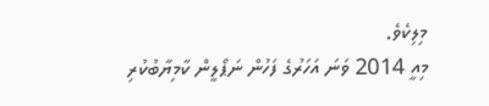މިލިކެވެ.
މިއީ 2014 ވަނަ އަހަރުގެ ފަހުން ނަޕޯލީން ކާމިޔާބުކުރި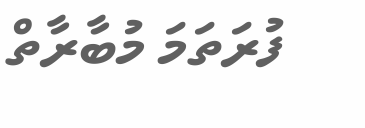ފުރަތަމަ މުބާރާތް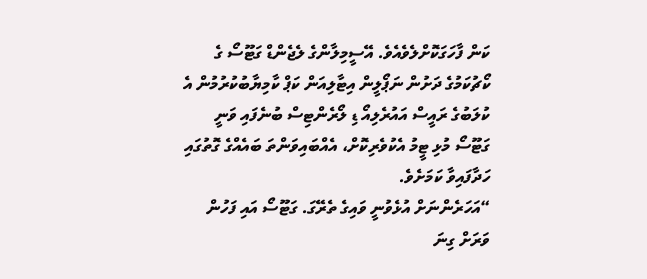ކަން ފާހަގަކޮށްލެވެއެވެ. އޭސީމިލާންގެ ލެޖެންޑް ގަޓޫސޯ ގެ ކޯޗުކަމުގެ ދަށުން ނަޕޯލީން އިޓާލިއަން ކަޕް ކާމިޔާބުކުރުމުން އެ ކުލަބުގެ ރައީސް އައުރެލިއޯ ޑި ލޯރެންޓިސް ބުނެފައި ވަނީ ގަޓޫސޯ މުޅި ޓީމު އެކުވެރިކޮށް، އެއްބައިވަންތަ ބައެއްގެ ގޮތުގައި ހަދާފައިވާ ކަމަށެވެ.
“އަހަރެންނަށް އުޅެވުނީ ވައިގެ ތެރޭގަ. ގަޓޫސޯ އައި ފަހުން ވަރަށް ގިނަ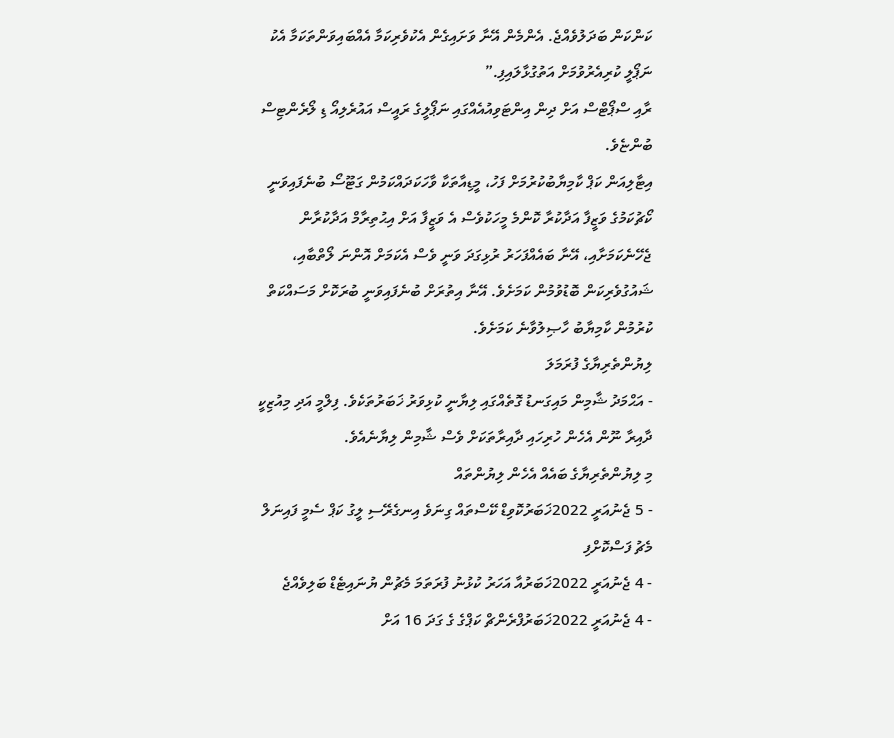ކަންކަން ބަދަލުވެއްޖެ. އެންމެން އޭނާ ވަށައިގެން އެކުވެރިކަމާ އެއްބައިވަންތަކަމާ އެކު ނަޕޯލީ ކުރިއެރުވުމަށް އަތުގުޅާލައިފި.”
ރާއި ސްޕޯޓްސް އަށް ދިން އިންޓަވިއުއެއްގައި ނަޕޯލީގެ ރައީސް އައުރެލިއޯ ޑި ލޯރެންޓިސް ބުންޏެވެ.
އިޓާލިއަން ކަޕް ކާމިޔާބުކުރުމަށް ފަހު، މީޑިއާތަކާ ވާހަކަދައްކަމުން ގަޓޫސޯ ބުނެފައިވަނީ ކޯޗުކަމުގެ ވަޒީފާ އަދާކުރާ ކޮންމެ މީހަކުވެސް އެ ވަޒީފާ އަށް އިޙުތިރާމް އަދާކުރާން ޖެހޭނެކަމަށާއި، އޭނާ ބައެއްފަހަރު ރުޅިގަދަ ވަނީ ވެސް އެކަމަށް އޮންނަ ލޯތްބާއި، ޝައުގުވެރިކަން ބޮޑުވުމުން ކަމަށެވެ. އޭނާ އިތުރަށް ބުނެފައިވަނީ ބުރަކޮށް މަސައްކަތް ކުރުމުން ކާމިޔާބު ހާޞިލުވާނެ ކަމަށެވެ.
ލިޔުންތެރިޔާގެ ފުރަމަލަ
- އަޙްމަދު ޝާމިން މައިގަނޑު ގޮތެއްގައި ލިޔާނީ ކުޅިވަރު ޚަބަރުތަކެވެ. ފިލްމީ އަދި މިއުޒިކީ ދާއިރާ ނޫން އެހެން ހުރިހައި ދާއިރާތަކަށް ވެސް ޝާމިން ލިޔާނެއެވެ.
މި ލިޔުންތެރިޔާގެ ބައެއް އެހެން ލިޔުންތައް
- 5 ޖެނުއަރީ 2022ޚަބަރުކޮވިޑް ކޭސްތައް ގިނަވެ އިނގެރޭސި ލީގު ކަޕް ސެމީ ފައިނަލް މެޗު ފަސްކޮށްފި
- 4 ޖެނުއަރީ 2022ޚަބަރުއާ އަހަރު ކުޅުނު ފުރަތަމަ މެޗުން ޔުނައިޓެޑް ބަލިވެއްޖެ
- 4 ޖެނުއަރީ 2022ޚަބަރުފްރެންޗް ކަޕްގެ ގެ ގަދަ 16 އަށް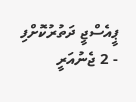ޕީއެސްޖީ ދަތުރުކޮށްފި
- 2 ޖެނުއަރީ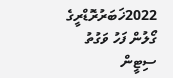2022ޚަބަރުރޮޑްރީގެ ގޯލުން ފަހު ވަގުތު ސިޓީން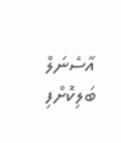އާސެނަލް ބަލިކޮށްފި